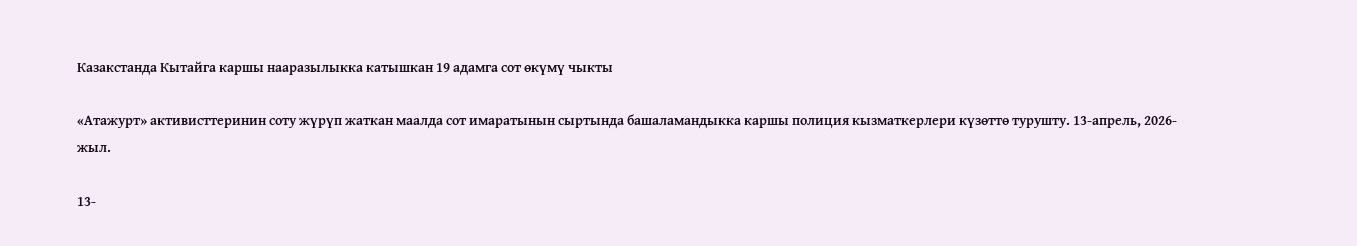Казакстанда Кытайга каршы нааразылыкка катышкан 19 адамга сот өкүмү чыкты

«Атажурт» активисттеринин соту жүрүп жаткан маалда сот имаратынын сыртында башаламандыкка каршы полиция кызматкерлери күзөттө турушту. 13-апрель, 2026-жыл.

13-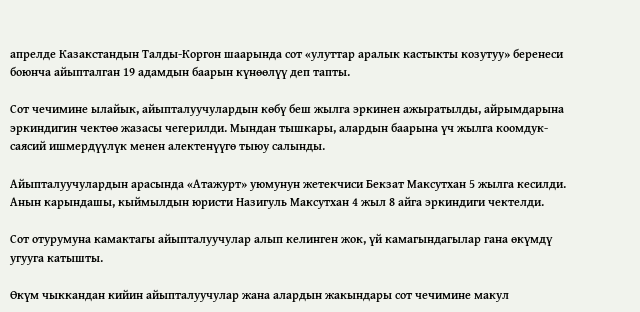апрелде Казакстандын Талды-Коргон шаарында сот «улуттар аралык кастыкты козутуу» беренеси боюнча айыпталган 19 адамдын баарын күнөөлүү деп тапты.

Сот чечимине ылайык, айыпталуучулардын көбү беш жылга эркинен ажыратылды, айрымдарына эркиндигин чектөө жазасы чегерилди. Мындан тышкары, алардын баарына үч жылга коомдук-саясий ишмердүүлүк менен алектенүүгө тыюу салынды.

Айыпталуучулардын арасында «Атажурт» уюмунун жетекчиси Бекзат Максутхан 5 жылга кесилди. Анын карындашы, кыймылдын юристи Назигуль Максутхан 4 жыл 8 айга эркиндиги чектелди.

Сот отурумуна камактагы айыпталуучулар алып келинген жок, үй камагындагылар гана өкүмдү угууга катышты.

Өкүм чыккандан кийин айыпталуучулар жана алардын жакындары сот чечимине макул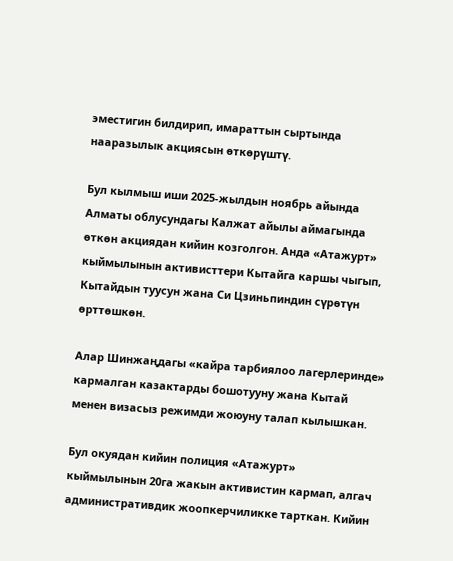эместигин билдирип, имараттын сыртында нааразылык акциясын өткөрүштү.

Бул кылмыш иши 2025-жылдын ноябрь айында Алматы облусундагы Калжат айылы аймагында өткөн акциядан кийин козголгон. Анда «Атажурт» кыймылынын активисттери Кытайга каршы чыгып, Кытайдын туусун жана Си Цзиньпиндин сүрөтүн өрттөшкөн.

Алар Шинжаңдагы «кайра тарбиялоо лагерлеринде» кармалган казактарды бошотууну жана Кытай менен визасыз режимди жоюуну талап кылышкан.

Бул окуядан кийин полиция «Атажурт» кыймылынын 20га жакын активистин кармап, алгач административдик жоопкерчиликке тарткан. Кийин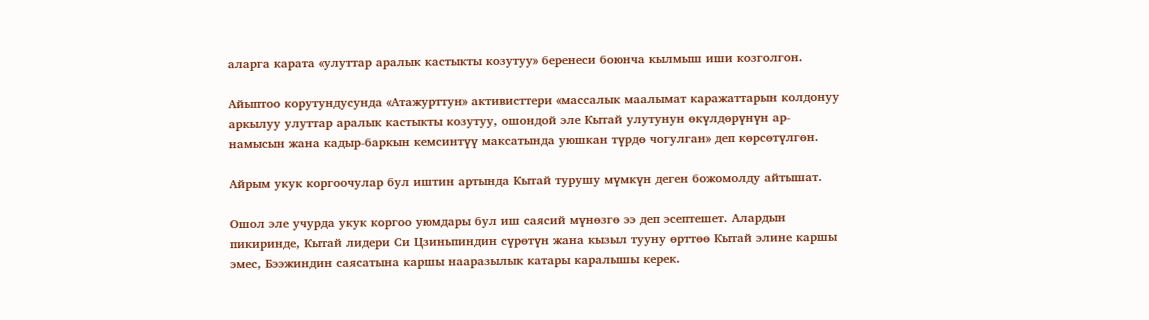аларга карата «улуттар аралык кастыкты козутуу» беренеси боюнча кылмыш иши козголгон.

Айыптоо корутундусунда «Атажурттун» активисттери «массалык маалымат каражаттарын колдонуу аркылуу улуттар аралык кастыкты козутуу, ошондой эле Кытай улутунун өкүлдөрүнүн ар-намысын жана кадыр-баркын кемсинтүү максатында уюшкан түрдө чогулган» деп көрсөтүлгөн.

Айрым укук коргоочулар бул иштин артында Кытай турушу мүмкүн деген божомолду айтышат.

Ошол эле учурда укук коргоо уюмдары бул иш саясий мүнөзгө ээ деп эсептешет. Алардын пикиринде, Кытай лидери Си Цзиньпиндин сүрөтүн жана кызыл тууну өрттөө Кытай элине каршы эмес, Бээжиндин саясатына каршы нааразылык катары каралышы керек.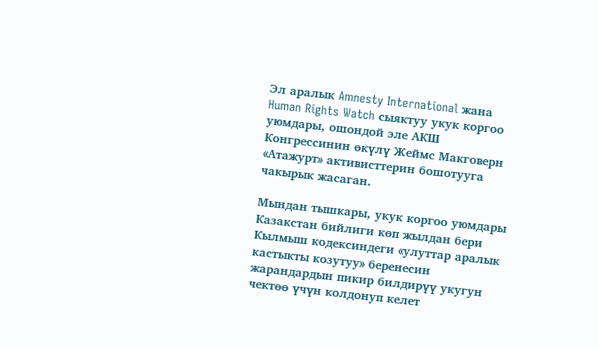Эл аралык Amnesty International жана Human Rights Watch сыяктуу укук коргоо уюмдары, ошондой эле АКШ Конгрессинин өкүлү Жеймс Макговерн «Атажурт» активисттерин бошотууга чакырык жасаган.

Мындан тышкары, укук коргоо уюмдары Казакстан бийлиги көп жылдан бери Кылмыш кодексиндеги «улуттар аралык кастыкты козутуу» беренесин жарандардын пикир билдирүү укугун чектөө үчүн колдонуп келет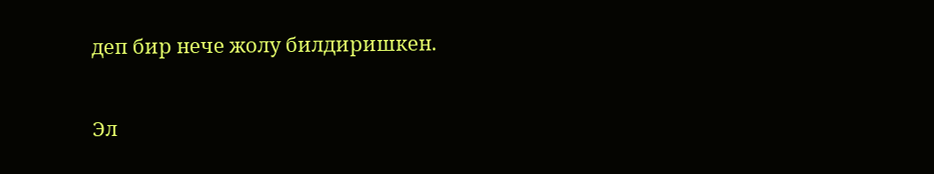деп бир нече жолу билдиришкен.

Эл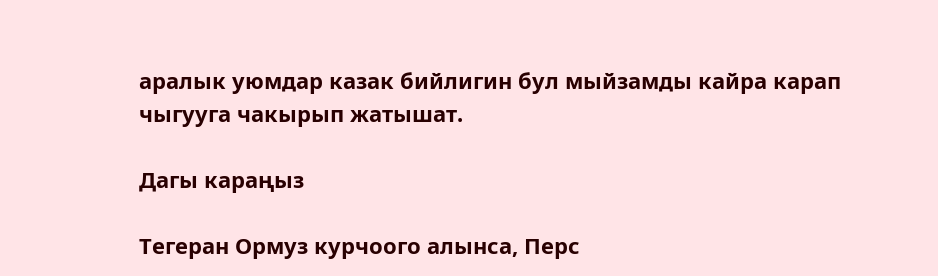аралык уюмдар казак бийлигин бул мыйзамды кайра карап чыгууга чакырып жатышат.

Дагы караңыз

Тегеран Ормуз курчоого алынса, Перс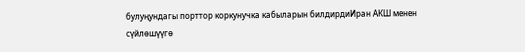булуңундагы порттор коркунучка кабыларын билдирдиИран АКШ менен сүйлөшүүгө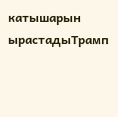катышарын ырастадыТрамп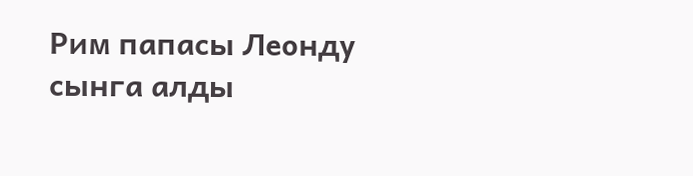Рим папасы Леонду сынга алды